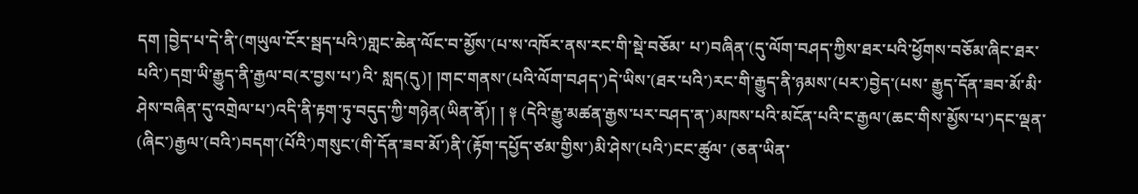དག །བྱེད་པ་དེ་ནི་(གཡུལ་ངོར་སྦད་པའི་)གླང་ཆེན་ལོང་བ་མྱོས་(པ་ས་འཁོར་ནས་རང་གི་སྡེ་བཅོམ་ པ་)བཞིན་(དུ་ལོག་བཤད་ཀྱིས་ཐར་པའི་ཕྱོགས་བཅོམ་ཞིང་ཐར་པའི་)དགྲ་ཡི་རྒྱུད་ནི་རྒྱལ་བ(ར་བྱས་པ་)འི་ སླད(དུ)། །གང་གནས་(པའི་ལོག་བཤད་)དེ་ཡིས་(ཐར་པའི་)རང་གི་རྒྱུད་ནི་ཉམས་(པར་)བྱེད་(པས་ རྒྱུད་དོན་ཟབ་མོ་མི་ཤེས་བཞིན་དུ་འགྲེལ་པ་)འདི་ནི་རྟག་ཏུ་བདུད་ཀྱི་གཉེན(ཡིན་ནོ)། ། ༈ (དེའི་རྒྱུ་མཚན་རྒྱས་པར་བཤད་ན་)མཁས་པའི་མངོན་པའི་ང་རྒྱལ་(ཆང་གིས་མྱོས་པ་)དང་ལྡན་ (ཞིང་)རྒྱལ་(བའི་)བདག་(པོའི་)གསུང་(གི་དོན་ཟབ་མོ་)ནི་(རྟོག་དཔྱོད་ཙམ་གྱིས་)མི་ཤེས་(པའི་)ངང་ཚུལ་ (ཅན་ཡིན་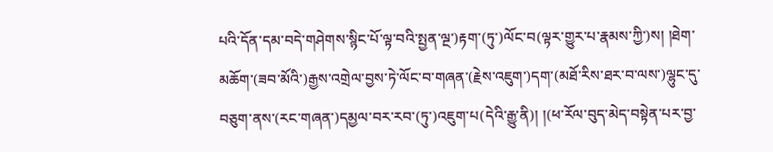པའི་དོན་དམ་བདེ་གཤེགས་སྙིང་པོ་ལྟ་བའི་སྤྱན་ལྔ་)རྟག་(ཏུ་)ལོང་བ(ལྟར་གྱུར་པ་རྣམས་ཀྱི་)ས། །ཐེག་ མཆོག་(ཟབ་མོའི་)རྒྱས་འགྲེལ་བྱས་ཏེ་ལོང་བ་གཞན་(རྗེས་འཇུག་)དག་(མཐོ་རིས་ཐར་བ་ལས་)ལྷུང་དུ་ བཅུག་ནས་(རང་གཞན་)དམྱལ་བར་རབ་(ཏུ་)འཇུག་པ(དེའི་རྒྱུ་ནི)། །(ཕ་རོལ་བུད་མེད་བསྟེན་པར་བྱ་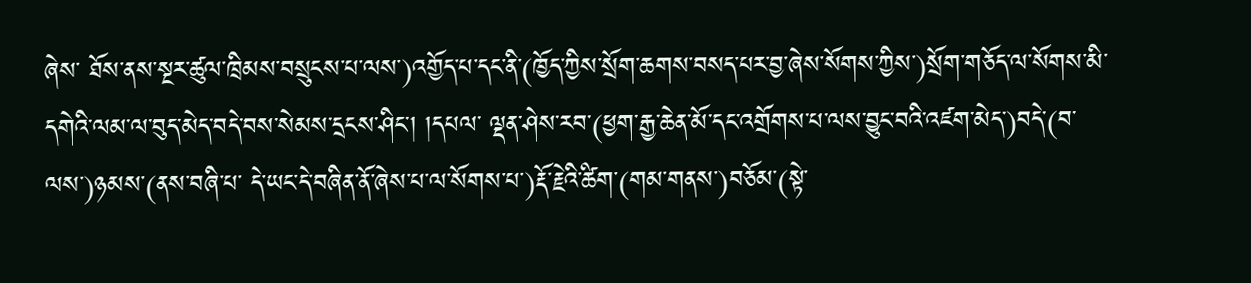ཞེས་ ཐོས་ནས་སྔར་ཚུལ་ཁྲིམས་བསྲུངས་པ་ལས་)འགྱོད་པ་དང་ནི་(ཁྱོད་ཀྱིས་སྲོག་ཆགས་བསད་པར་བྱ་ཞེས་སོགས་ཀྱིས་)སྲོག་གཅོད་ལ་སོགས་མི་དགེའི་ལམ་ལ་བུད་མེད་བདེ་བས་སེམས་དྲངས་ཤིང་། །དཔལ་ ལྡན་ཤེས་རབ་(ཕྱག་རྒྱ་ཆེན་མོ་དང་འགྲོགས་པ་ལས་བྱུང་བའི་འཛག་མེད་)བདེ་(བ་ལས་)ཉམས་(ནས་བཞི་པ་ དེ་ཡང་དེ་བཞིན་ནོ་ཞེས་པ་ལ་སོགས་པ་)རྡོ་རྗེའི་ཚིག་(གམ་གནས་)བཅོམ་(སྟེ་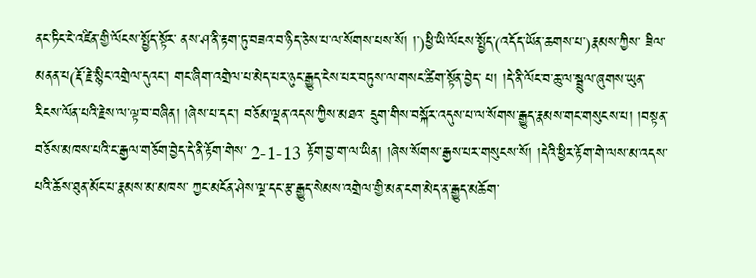ནང་ཏིང་ངེ་འཛིན་གྱི་ལོངས་སྤྱོད་སྟོར་ ནས་ཤ་ནི་རྟག་ཏུ་བཟའ་བ་ཉིད་ཅེས་པ་ལ་སོགས་པས་སོ། །་)ཕྱི་ཡི་ལོངས་སྤྱོད་(འདོད་ཡོན་ཆགས་པ་)རྣམས་ཀྱིས་ ཟིལ་མནན་པ(རྡོ་རྗེ་སྙིང་འགྲེལ་དུའང་། གང་ཞིག་འགྲེལ་པ་མེད་པར་ཉུང་རྒྱུད་ངེས་པར་བཏུས་ལ་གསང་ཚིག་སྟོན་བྱེད་ པ། །དེ་ནི་ལོང་བ་ཆུ་ལ་སྦྲུལ་ཞུགས་ཡུན་རིངས་ལོན་པའི་རྗེས་ལ་ལྟ་བ་བཞིན། །ཞེས་པ་དང་། བཅོམ་ལྡན་འདས་ཀྱིས་མཐའ་ དྲུག་གིས་བསྐོར་འདུས་པ་ལ་སོགས་རྒྱུད་རྣམས་གང་གསུངས་པ། །བསྟན་བཅོས་མཁས་པའི་ང་རྒྱལ་གཅོག་བྱེད་དེ་ནི་རྟོག་གེས་ 2-1-13 རྟོག་བྱ་ག་ལ་ཡིན། །ཞེས་སོགས་རྒྱས་པར་གསུངས་སོ། །དེའི་ཕྱིར་རྟོག་གེ་ལས་མ་འདས་པའི་ཆོས་ཐུན་མོང་པ་རྣམས་མ་མཁས་ ཀྱང་མངོན་ཤེས་ལྔ་དང་རྩ་རྒྱུད་སེམས་འགྲེལ་གྱི་མན་ངག་མེད་ན་རྒྱུད་མཆོག་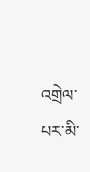འགྲེལ་པར་མི་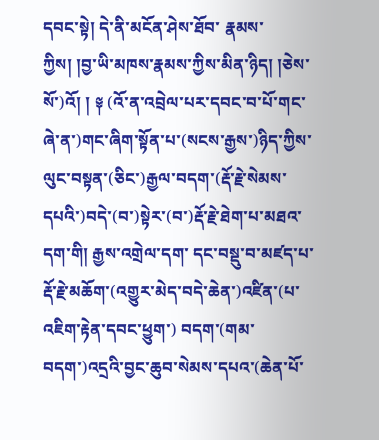དབང་སྟེ། དེ་ནི་མངོན་ཤེས་ཐོབ་ རྣམས་ཀྱིས། །བྱ་ཡི་མཁས་རྣམས་ཀྱིས་མིན་ཉིད། །ཅེས་སོ་)འོ། ། ༈ (འོ་ན་འབྲེལ་པར་དབང་བ་པོ་གང་ཞེ་ན་)གང་ཞིག་སྟོན་པ་(སངས་རྒྱས་)ཉིད་ཀྱིས་ལུང་བསྟན་(ཅིང་)རྒྱལ་བདག་(རྡོ་རྗེ་སེམས་དཔའི་)བདེ་(བ་)སྟེར་(བ་)རྡོ་རྗེ་ཐེག་པ་མཐའ་དག་གི། རྒྱས་འགྲེལ་དག་ དང་བསྡུ་བ་མཛད་པ་རྡོ་རྗེ་མཆོག་(འགྱུར་མེད་བདེ་ཆེན་)འཛིན་(པ་འཇིག་རྟེན་དབང་ཕྱུག་) བདག་(གམ་ བདག་)འདྲའི་བྱང་ཆུབ་སེམས་དཔའ་(ཆེན་པོ་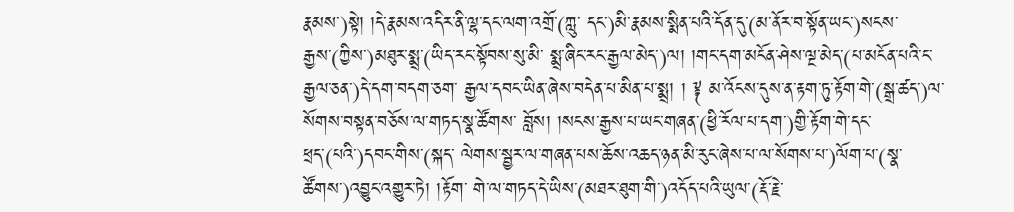རྣམས་)སྟེ། །དེ་རྣམས་འདིར་ནི་ལྷ་དང་ལག་འགྲོ་(ཀླུ་ དང་)མི་རྣམས་སྨིན་པའི་དོན་དུ་(མ་ནོར་བ་སྟོན་ཡང་)སངས་རྒྱས་(ཀྱིས་)མཐུར་སྨྲ་(ཡིད་རང་སྟོབས་སུ་མི་ སྨྲ་ཞིང་རང་རྒྱལ་མེད་)ལ། །གང་དག་མངོན་ཤེས་ལྔ་མེད་(པ་མངོན་པའི་ང་རྒྱལ་ཅན་)དེ་དག་བདག་ཅག་ རྒྱལ་དབང་ཡིན་ཞེས་བདེན་པ་མིན་པ་སྨྲ། ། ༈ མ་འོངས་དུས་ན་རྟག་ཏུ་རྟོག་གེ་(སྒྲ་ཚད་)ལ་སོགས་བསྟན་བཅོས་ལ་གཏད་སྣ་ཚོགས་ བློས། །སངས་རྒྱས་པ་ཡང་གཞན་(ཕྱི་རོལ་པ་དག་)གྱི་རྟོག་གེ་དང་ཕྲད་(པའི་)དབང་གིས་(སྐད་ ལེགས་སྦྱར་ལ་གཞན་པས་ཆོས་འཆད་ཉན་མི་རུང་ཞེས་པ་ལ་སོགས་པ་)ལོག་པ་(སྣ་ཚོགས་)འབྱུང་འགྱུར་ཏེ། །རྟོག་ གེ་ལ་གཏད་དེ་ཡིས་(མཐར་ཐུག་གི་)འདོད་པའི་ཡུལ་(རྡོ་རྗེ་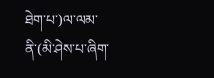ཐེག་པ་)ལ་ལམ་ནི་(མི་ཤེས་པ་ཞིག་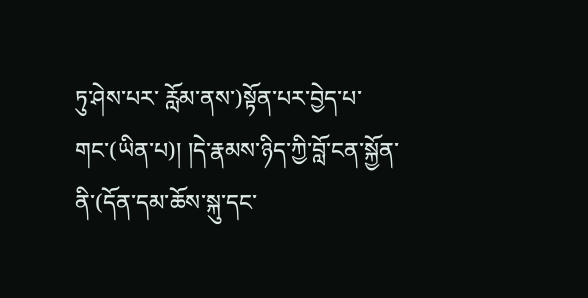ཏུ་ཤེས་པར་ རློམ་ནས་)སྟོན་པར་བྱེད་པ་གང་(ཡིན་པ)། །དེ་རྣམས་ཉིད་ཀྱི་བློ་ངན་སྐྱོན་ནི་(དོན་དམ་ཆོས་སྐུ་དང་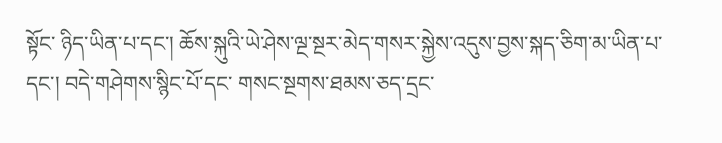སྟོང་ ཉིད་ཡིན་པ་དང་། ཆོས་སྐུའི་ཡེ་ཤེས་ལྔ་སྔར་མེད་གསར་སྐྱེས་འདུས་བྱས་སྐད་ཅིག་མ་ཡིན་པ་དང་། བདེ་གཤེགས་སྙིང་པོ་དང་ གསང་སྔགས་ཐམས་ཅད་དྲང་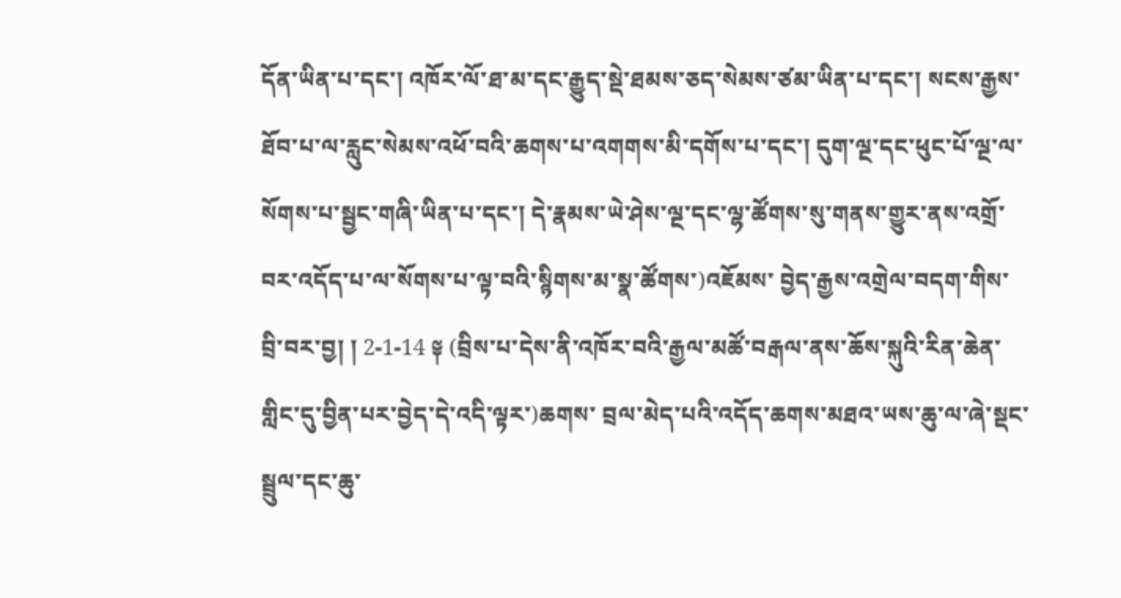དོན་ཡིན་པ་དང་། འཁོར་ལོ་ཐ་མ་དང་རྒྱུད་སྡེ་ཐམས་ཅད་སེམས་ཙམ་ཡིན་པ་དང་། སངས་རྒྱས་ ཐོབ་པ་ལ་རླུང་སེམས་འཕོ་བའི་ཆགས་པ་འགགས་མི་དགོས་པ་དང་། དུག་ལྔ་དང་ཕུང་པོ་ལྔ་ལ་སོགས་པ་སྦྱང་གཞི་ཡིན་པ་དང་། དེ་རྣམས་ཡེ་ཤེས་ལྔ་དང་ལྷ་ཚོགས་སུ་གནས་གྱུར་ནས་འགྲོ་བར་འདོད་པ་ལ་སོགས་པ་ལྟ་བའི་སྙིགས་མ་སྣ་ཚོགས་)འཇོམས་ བྱེད་རྒྱས་འགྲེལ་བདག་གིས་བྲི་བར་བྱ། ། 2-1-14 ༈ (བྲིས་པ་དེས་ནི་འཁོར་བའི་རྒྱལ་མཚོ་བརྒལ་ནས་ཆོས་སྐུའི་རིན་ཆེན་གླིང་དུ་བྱིན་པར་བྱེད་དེ་འདི་ལྟར་)ཆགས་ བྲལ་མེད་པའི་འདོད་ཆགས་མཐའ་ཡས་ཆུ་ལ་ཞེ་སྡང་སྦྲུལ་དང་ཆུ་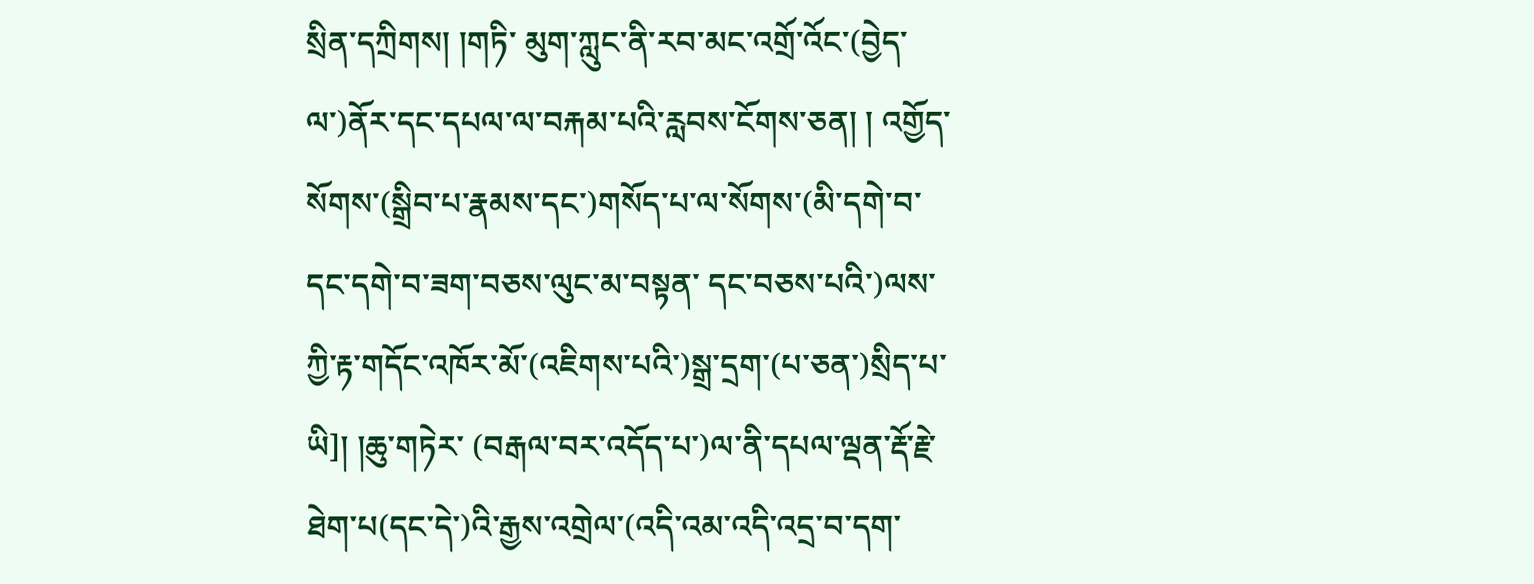སྲིན་དཀྲིགས། །གཏི་ མུག་ཀླུང་ནི་རབ་མང་འགྲོ་འོང་(བྱེད་ལ་)ནོར་དང་དཔལ་ལ་བརྐམ་པའི་རླབས་ངོགས་ཅན། ། འགྱོད་སོགས་(སྒྲིབ་པ་རྣམས་དང་)གསོད་པ་ལ་སོགས་(མི་དགེ་བ་དང་དགེ་བ་ཟག་བཅས་ལུང་མ་བསྟན་ དང་བཅས་པའི་)ལས་ཀྱི་རྟ་གདོང་འཁོར་མོ་(འཇིགས་པའི་)སྒྲ་དྲག་(པ་ཅན་)སྲིད་པ་ཡི]། །ཆུ་གཏེར་ (བརྒལ་བར་འདོད་པ་)ལ་ནི་དཔལ་ལྡན་རྡོ་རྗེ་ཐེག་པ(དང་དེ་)འི་རྒྱས་འགྲེལ་(འདི་འམ་འདི་འདྲ་བ་དག་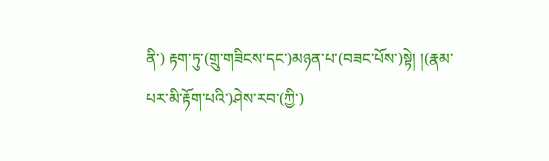ནི་) རྟག་ཏུ་(གྲུ་གཟིངས་དང་)མཉན་པ་(བཟང་པོས་)སྟེ། །(རྣམ་པར་མི་རྟོག་པའི་)ཤེས་རབ་(ཀྱི་)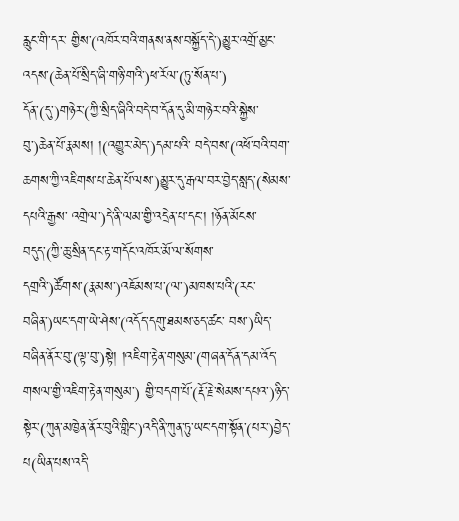རླུང་གི་དར་ གྱིས་(འཁོར་བའི་གནས་ནས་བསྐྱོད་དེ་)མྱུར་འགྲོ་མྱང་འདས་(ཆེན་པོ་སྲིད་ཞི་གཉི་གའི་)ཕ་རོལ་(ཏུ་སོན་པ་) དོན་(དུ་)གཉེར་(ཀྱི་སྲིད་ཞིའི་བདེ་བ་དོན་དུ་མི་གཉེར་བའི་སྐྱེས་བུ་)ཆེན་པོ་རྣམས། །(འགྱུར་མེད་)དམ་པའི་ བདེ་བས་(འཕོ་བའི་བག་ཆགས་ཀྱི་འཇིགས་པ་ཆེན་པོ་ལས་)མྱུར་དུ་རྒལ་བར་བྱེད་སླད་(སེམས་དཔའི་རྒྱས་ འགྲེལ་)དེ་ནི་ལམ་གྱི་འདྲེན་པ་དང་། །ཉོན་མོངས་བདུད་(ཀྱི་ཆུ་སྲིན་དང་རྟ་གདོང་འཁོར་མོ་ལ་སོགས་དགྲའི་)ཚོགས་(རྣམས་)འཇོམས་པ་(ལ་)མཁས་པའི་(རང་བཞིན་)ཡང་དག་ཡེ་ཤེས་(འདོད་དགུ་ཐམས་ཅད་ཚང་ བས་)ཡིད་བཞིན་ནོར་བུ་(ལྟ་བུ་)སྟེ། །འཇིག་རྟེན་གསུམ་(གཞན་དོན་དམ་འོད་གསལ་གྱི་འཇིག་རྟེན་གསུམ་) གྱི་བདག་པོ་(རྡོ་རྗེ་སེམས་དཔའ་)ཉིད་སྟེར་(ཀུན་མཁྱེན་ནོར་བུའི་གླིང་)འདི་ནི་ཀུན་ཏུ་ཡང་དག་སྟོན་(པར་)བྱེད་པ(ཡིན་པས་འདི་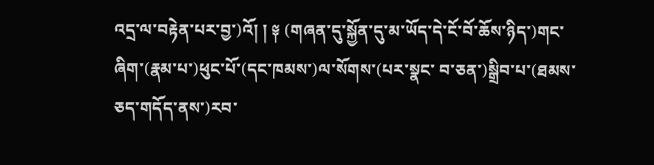འདྲ་ལ་བརྟེན་པར་བྱ་)འོ། ། ༈ (གཞན་དུ་སྐྱོན་དུ་མ་ཡོད་དེ་ངོ་བོ་ཆོས་ཉིད་)གང་ཞིག་(རྣམ་པ་)ཕུང་པོ་(དང་ཁམས་)ལ་སོགས་(པར་སྣང་ བ་ཅན་)སྒྲིབ་པ་(ཐམས་ཅད་གདོད་ནས་)རབ་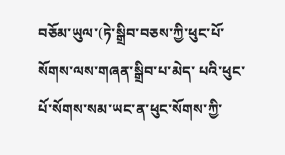བཅོམ་ཡུལ་(ཏེ་སྒྲིབ་བཅས་ཀྱི་ཕུང་པོ་སོགས་ལས་གཞན་སྒྲིབ་པ་མེད་ པའི་ཕུང་པོ་སོགས་སམ་ཡང་ན་ཕུང་སོགས་ཀྱི་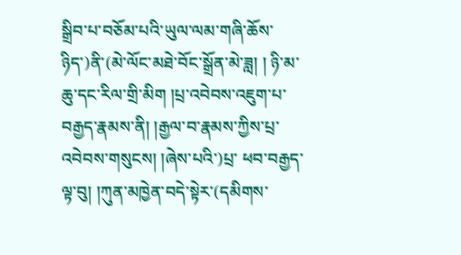སྒྲིབ་པ་བཅོམ་པའི་ཡུལ་ལམ་གཞི་ཆོས་ཉིད་)ནི་(མེ་ལོང་མཐེ་བོང་སྒྲོན་མེ་ཟླ། ། ཉི་མ་ཆུ་དང་རིལ་གྲི་མིག །པྲ་འབེབས་འཇུག་པ་བརྒྱད་རྣམས་ནི། །རྒྱལ་བ་རྣམས་ཀྱིས་པྲ་འབེབས་གསུངས། །ཞེས་པའི་)པྲ་ ཕབ་བརྒྱད་ལྟ་བུ། །ཀུན་མཁྱེན་བདེ་སྟེར་(དམིགས་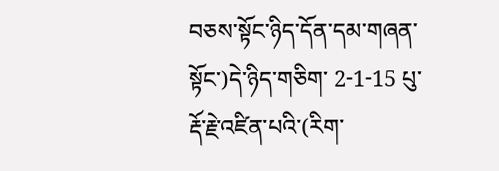བཅས་སྟོང་ཉིད་དོན་དམ་གཞན་སྟོང་)དེ་ཉིད་གཅིག་ 2-1-15 པུ་རྡོ་རྗེ་འཛིན་པའི་(རིག་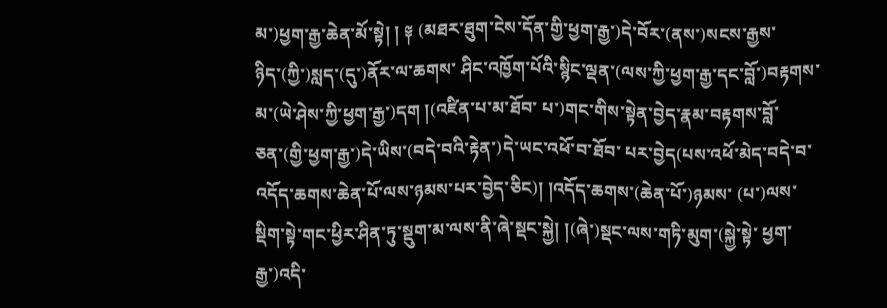མ་)ཕྱག་རྒྱ་ཆེན་མོ་སྟེ། ། ༈ (མཐར་ཐུག་ངེས་དོན་གྱི་ཕྱག་རྒྱ་)དེ་བོར་(ནས་)སངས་རྒྱས་ཉིད་(ཀྱི་)སླད་(དུ་)ནོར་ལ་ཆགས་ ཤིང་འཁྱོག་པོའི་སྙིང་ལྡན་(ལས་ཀྱི་ཕྱག་རྒྱ་དང་བློ་)བརྟགས་མ་(ཡེ་ཤེས་ཀྱི་ཕྱག་རྒྱ་)དག །(འཛིན་པ་མ་ཐོབ་ པ་)གང་གིས་སྟེན་བྱེད་རྣམ་བརྟགས་བློ་ཅན་(གྱི་ཕྱག་རྒྱ་)དེ་ཡིས་(བདེ་བའི་རྟེན་)དེ་ཡང་འཕོ་བ་ཐོབ་ པར་བྱེད(པས་འཕོ་མེད་བདེ་བ་འདོད་ཆགས་ཆེན་པོ་ལས་ཉམས་པར་བྱེད་ཅིང)། །འདོད་ཆགས་(ཆེན་པོ་)ཉམས་ (པ་)ལས་སྡིག་སྟེ་གང་ཕྱིར་ཤིན་ཏུ་སྡུག་མ་ལས་ནི་ཞེ་སྡང་སྐྱེ། །(ཞེ་)སྡང་ལས་གཏི་མུག་(སྐྱེ་སྟེ་ ཕྱག་རྒྱ་)འདི་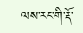ལས་རང་གི་རྡོ་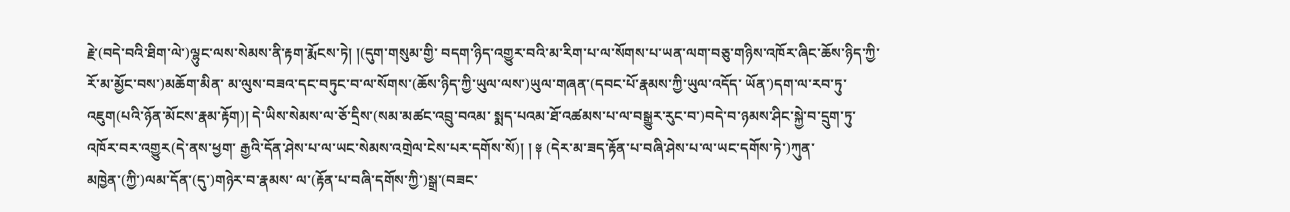རྗེ་(བདེ་བའི་ཐིག་ལེ་)ལྷུང་ལས་སེམས་ནི་རྟག་རྨོངས་ཏེ། །(དུག་གསུམ་གྱི་ བདག་ཉིད་འགྱུར་བའི་མ་རིག་པ་ལ་སོགས་པ་ཡན་ལག་བཅུ་གཉིས་འཁོར་ཞིང་ཆོས་ཉིད་ཀྱི་རོ་མ་མྱོང་བས་)མཆོག་མིན་ མ་ལུས་བཟའ་དང་བཏུང་བ་ལ་སོགས་(ཆོས་ཉིད་ཀྱི་ཡུལ་ལས་)ཡུལ་གཞན་(དབང་པོ་རྣམས་ཀྱི་ཡུལ་འདོད་ ཡོན་)དག་ལ་རབ་ཏུ་འཇུག(པའི་ཉོན་མོངས་རྣམ་རྟོག)། དེ་ཡིས་སེམས་ལ་ཅོ་དྲིས་(སམ་མཚང་འབྲུ་བའམ་ སྨད་པའམ་ཐོ་འཚམས་པ་ལ་བསྒྱུར་རུང་བ་)བདེ་བ་ཉམས་ཤིང་སྐྱེ་བ་དྲུག་ཏུ་འཁོར་བར་འགྱུར(དེ་ནས་ཕྱག་ རྒྱའི་དོན་ཤེས་པ་ལ་ཡང་སེམས་འགྲེལ་ངེས་པར་དགོས་སོ)། ། ༈ (དེར་མ་ཟད་རྟོན་པ་བཞི་ཤེས་པ་ལ་ཡང་དགོས་ཏེ་)ཀུན་མཁྱེན་(ཀྱི་)ལམ་དོན་(དུ་)གཉེར་བ་རྣམས་ ལ་(རྟོན་པ་བཞི་དགོས་ཀྱི་)སྒྲ་(བཟང་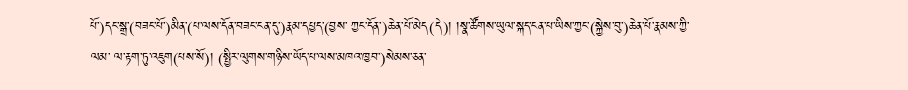པོ་)དང་སྒྲ་(བཟང་པོ་)མིན་(པ་ལས་དོན་བཟང་ངན་དུ་)རྣམ་དཔྱད་(བྱས་ ཀྱང་དོན་)ཆེན་པོ་མེད(དེ)། །སྣ་ཚོགས་ཡུལ་སྐད་ངན་པ་ཡིས་ཀྱང་(སྐྱེས་བུ་)ཆེན་པོ་རྣམས་ཀྱི་ལམ་ ལ་རྟག་ཏུ་འཇུག(པས་སོ)། (སྤྱིར་ལུགས་གཉིས་ཡོད་པ་ལས་མཁའ་ཁྱབ་)སེམས་ཅན་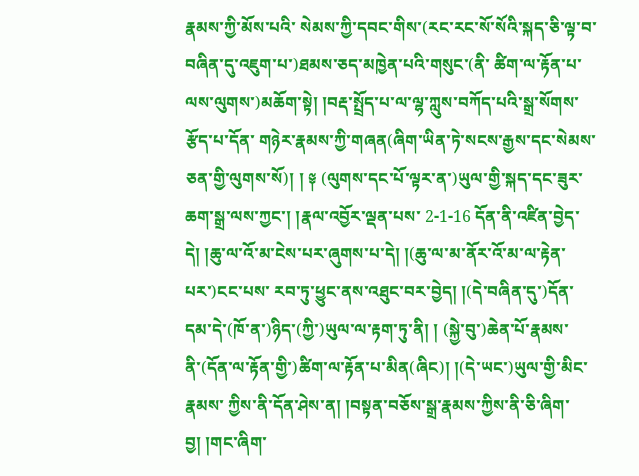རྣམས་ཀྱི་མོས་པའི་ སེམས་ཀྱི་དབང་གིས་(རང་རང་སོ་སོའི་སྐད་ཅི་ལྟ་བ་བཞིན་དུ་འཇུག་པ་)ཐམས་ཅད་མཁྱེན་པའི་གསུང་(ནི་ ཚིག་ལ་རྟོན་པ་ལས་ལུགས་)མཆོག་སྟེ། །བརྡ་སྤྲོད་པ་ལ་ལྷ་ཀླུས་བཀོད་པའི་སྒྲ་སོགས་རྩོད་པ་དོན་ གཉེར་རྣམས་ཀྱི་གཞན(ཞིག་ཡིན་ཏེ་སངས་རྒྱས་དང་སེམས་ཅན་གྱི་ལུགས་སོ)། ། ༈ (ལུགས་དང་པོ་ལྟར་ན་)ཡུལ་གྱི་སྐད་དང་ཟུར་ཆག་སྒྲ་ལས་ཀྱང་། །རྣལ་འབྱོར་ལྡན་པས་ 2-1-16 དོན་ནི་འཛིན་བྱེད་དེ། །ཆུ་ལ་འོ་མ་ངེས་པར་ཞུགས་པ་དེ། །(ཆུ་ལ་མ་ནོར་འོ་མ་ལ་རྟེན་པར་)ངང་པས་ རབ་ཏུ་ཕྱུང་ནས་འཐུང་བར་བྱེད། །(དེ་བཞིན་དུ་)དོན་དམ་དེ་(ཁོ་ན་)ཉིད་(ཀྱི་)ཡུལ་ལ་རྟག་ཏུ་ནི། ། (སྐྱེ་བུ་)ཆེན་པོ་རྣམས་ནི་(དོན་ལ་རྟོན་གྱི་)ཚིག་ལ་རྟོན་པ་མིན(ཞིང)། །(དེ་ཡང་)ཡུལ་གྱི་མིང་རྣམས་ ཀྱིས་ནི་དོན་ཤེས་ན། །བསྟན་བཅོས་སྒྲ་རྣམས་ཀྱིས་ནི་ཅི་ཞིག་བྱ། །གང་ཞིག་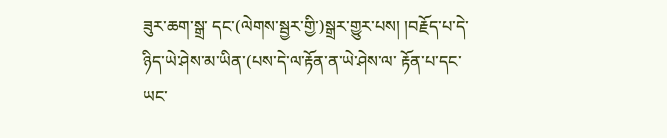ཟུར་ཆག་སྒྲ་ དང་(ལེགས་སྦྱར་གྱི་)སྒྲར་གྱུར་པས། །བརྗོད་པ་དེ་ཉིད་ཡེ་ཤེས་མ་ཡིན་(པས་དེ་ལ་རྟོན་ན་ཡེ་ཤེས་ལ་ རྟོན་པ་དང་ཡང་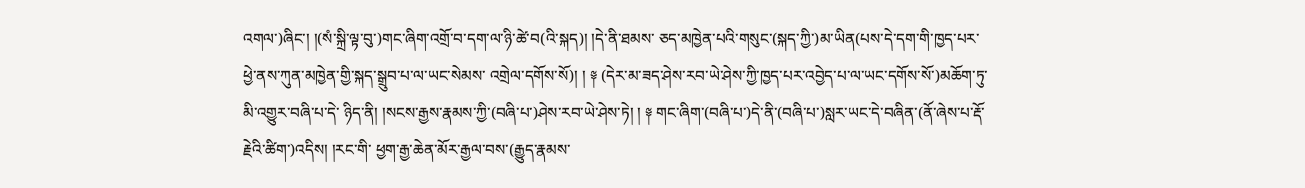འགལ་)ཞིང་། །(སཾ་སྐྲི་ལྟ་བུ་)གང་ཞིག་འགྲོ་བ་དག་ལ་ཉི་ཚེ་བ(འི་སྐད)། །དེ་ནི་ཐམས་ ཅད་མཁྱེན་པའི་གསུང་(སྐད་ཀྱི་)མ་ཡིན(པས་དེ་དག་གི་ཁྱད་པར་ཕྱེ་ནས་ཀུན་མཁྱེན་གྱི་སྐད་སྒྲུབ་པ་ལ་ཡང་སེམས་ འགྲེལ་དགོས་སོ)། ། ༈ (དེར་མ་ཟད་ཤེས་རབ་ཡེ་ཤེས་ཀྱི་ཁྱད་པར་འབྱེད་པ་ལ་ཡང་དགོས་སོ་)མཆོག་ཏུ་མི་འགྱུར་བཞི་པ་དེ་ ཉིད་ནི། །སངས་རྒྱས་རྣམས་ཀྱི་(བཞི་པ་)ཤེས་རབ་ཡེ་ཤེས་ཏེ། ། ༈ གང་ཞིག་(བཞི་པ་)དེ་ནི་(བཞི་པ་)སླར་ཡང་དེ་བཞིན་(ནོ་ཞེས་པ་རྡོ་རྗེའི་ཚིག་)འདིས། །རང་གི་ ཕྱག་རྒྱ་ཆེན་མོར་རྒྱལ་བས་(རྒྱུད་རྣམས་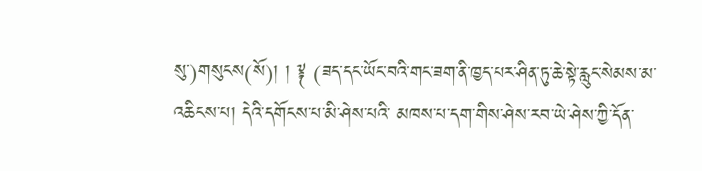སུ་)གསུངས(སོ)། ། ༈ (ཟད་དང་ཡོང་བའི་གང་ཟག་ནི་ཁྱད་པར་ཤིན་ཏུ་ཆེ་སྟེ་རླུང་སེམས་མ་འཆིངས་པ། དེའི་དགོངས་པ་མི་ཤེས་པའི་ མཁས་པ་དག་གིས་ཤེས་རབ་ཡེ་ཤེས་ཀྱི་དོན་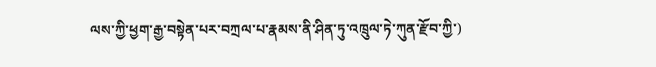ལས་ཀྱི་ཕྱག་རྒྱ་བསྟེན་པར་བཀྲལ་པ་རྣམས་ནི་ཤིན་ཏུ་འཁྲུལ་ཏེ་ཀུན་རྫོབ་ཀྱི་)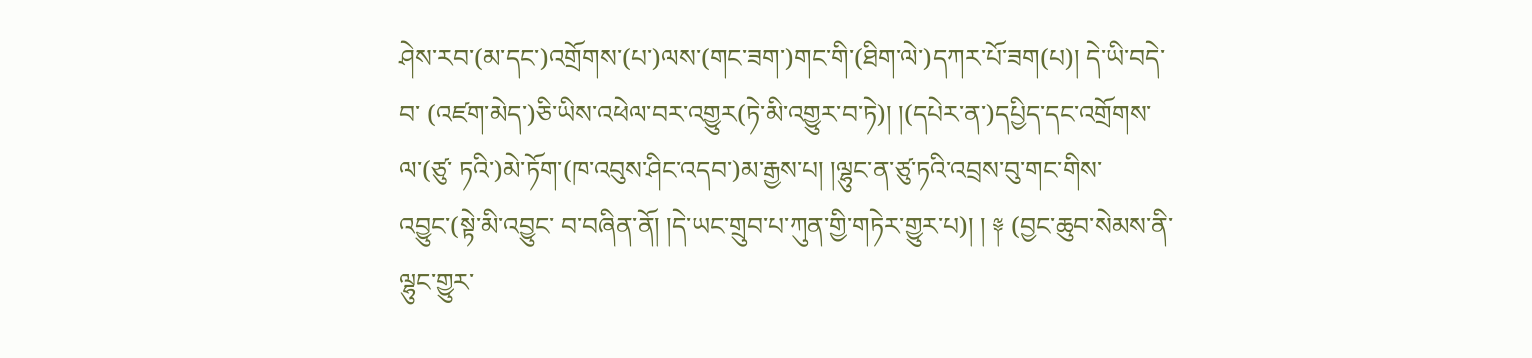ཤེས་རབ་(མ་དང་)འགྲོགས་(པ་)ལས་(གང་ཟག་)གང་གི་(ཐིག་ལེ་)དཀར་པོ་ཟག(པ)། དེ་ཡི་བདེ་བ་ (འཛག་མེད་)ཅི་ཡིས་འཕེལ་བར་འགྱུར(ཏེ་མི་འགྱུར་བ་ཏེ)། །(དཔེར་ན་)དཔྱིད་དང་འགྲོགས་ལ་(ཙུ་ ཏའི་)མེ་ཏོག་(ཁ་འབུས་ཤིང་འདབ་)མ་རྒྱས་པ། །ལྷུང་ན་ཙུ་ཏའི་འབྲས་བུ་གང་གིས་འབྱུང་(སྟེ་མི་འབྱུང་ བ་བཞིན་ནོ། །དེ་ཡང་གྲུབ་པ་ཀུན་གྱི་གཏེར་གྱུར་པ)། ། ༈ (བྱང་ཆུབ་སེམས་ནི་ལྷུང་གྱུར་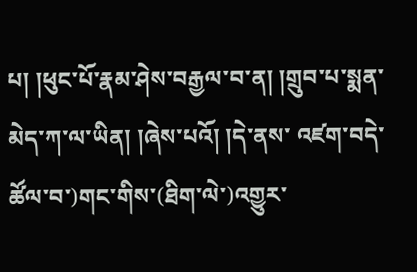པ། །ཕུང་པོ་རྣམ་ཤེས་བརྒྱལ་བ་ན། །གྲུབ་པ་སྨན་མེད་ཀ་ལ་ཡིན། །ཞེས་པའོ། །དེ་ནས་ འཛག་བདེ་ཚོལ་བ་)གང་གིས་(ཐིག་ལེ་)འགྱུར་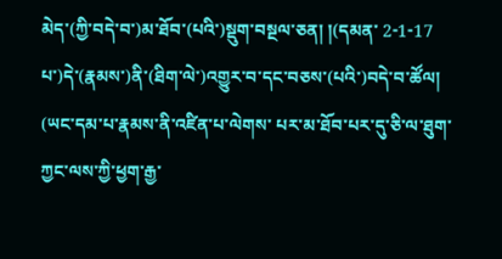མེད་(ཀྱི་བདེ་བ་)མ་ཐོབ་(པའི་)སྡུག་བསྔལ་ཅན། །(དམན་ 2-1-17 པ་)དེ་(རྣམས་)ནི་(ཐིག་ལེ་)འགྱུར་བ་དང་བཅས་(པའི་)བདེ་བ་ཚོལ། (ཡང་དམ་པ་རྣམས་ནི་འཛིན་པ་ལེགས་ པར་མ་ཐོབ་པར་དུ་ཅི་ལ་ཐུག་ཀྱང་ལས་ཀྱི་ཕྱག་རྒྱ་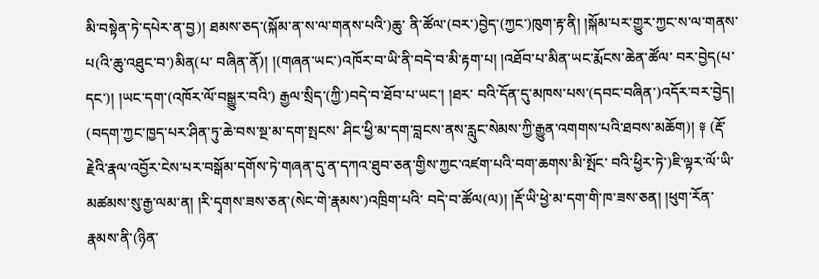མི་བསྟེན་ཏེ་དཔེར་ན་བྱ)། ཐམས་ཅད་(སྐོམ་ན་ས་ལ་གནས་པའི་)ཆུ་ ནི་ཚོལ་(བར་)བྱེད་(ཀྱང་)ཁུག་རྟ་ནི། །སྐོམ་པར་གྱུར་ཀྱང་ས་ལ་གནས་པ(འི་ཆུ་འཐུང་བ་)མིན(པ་ བཞིན་ནོ)། །(གཞན་ཡང་)འཁོར་བ་ཡི་ནི་བདེ་བ་མི་རྟག་པ། །འཐོབ་པ་མིན་ཡང་རྨོངས་ཆེན་ཚོལ་ བར་བྱེད(པ་དང་)། །ཡང་དག་(འཁོར་ལོ་བསྒྱུར་བའི་) རྒྱལ་སྲིད་(ཀྱི་)བདེ་བ་ཐོབ་པ་ཡང་། །ཐར་ བའི་དོན་དུ་མཁས་པས་(དབང་བཞིན་)འདོར་བར་བྱེད། (བདག་ཀྱང་ཁྱད་པར་ཤིན་ཏུ་ཆེ་བས་སྔ་མ་དག་སྤངས་ ཤིང་ཕྱི་མ་དག་བླངས་ནས་རླུང་སེམས་ཀྱི་རྒྱུན་འགགས་པའི་ཐབས་མཆོག)། ༈ (རྡོ་རྗེའི་རྣལ་འབྱོར་ངེས་པར་བསྒོམ་དགོས་ཏེ་གཞན་དུ་ན་དཀའ་ཐུབ་ཅན་གྱིས་ཀྱང་འཛག་པའི་བག་ཆགས་མི་སྤོང་ བའི་ཕྱིར་ཏེ་)ཇི་ལྟར་ལོ་ཡི་མཚམས་སུ་རྒྱ་ལམ་ན། །རི་དྭགས་ཟས་ཅན་(སེང་གེ་རྣམས་)འཁྲིག་པའི་ བདེ་བ་ཚོལ(ལ)། །རྡོ་ཡི་ཕྱེ་མ་དག་གི་ཁ་ཟས་ཅན། །ཕུག་རོན་རྣམས་ནི་(ཉིན་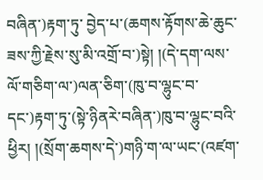བཞིན་)རྟག་ཏུ་ བྱེད་པ་(ཆགས་རྟོགས་ཆེ་ཆུང་ཟས་ཀྱི་རྗེས་སུ་མི་འགྲོ་བ་)སྟེ། །(དེ་དག་ལས་ལོ་གཅིག་ལ་)ལན་ཅིག་(ཁུ་བ་ལྷུང་བ་ དང་)རྟག་ཏུ་(སྟེ་ཉིནརེ་བཞིན་)ཁུ་བ་ལྷུང་བའི་ཕྱིར། །(སྲོག་ཆགས་དེ་)གཉི་ག་ལ་ཡང་(འཛག་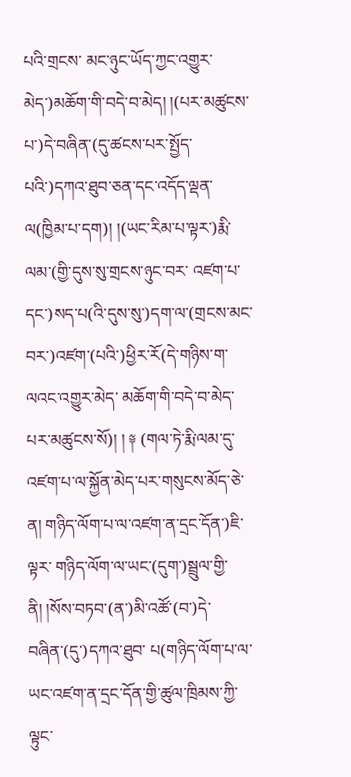པའི་གྲངས་ མང་ཉུང་ཡོད་ཀྱང་འགྱུར་མེད་)མཆོག་གི་བདེ་བ་མེད། །(པར་མཚུངས་པ་)དེ་བཞིན་(དུ་ཚངས་པར་སྤྱོད་པའི་)དཀའ་ཐུབ་ཅན་དང་འདོད་ལྡན་ལ(ཁྱིམ་པ་དག)། །(ཡང་རིམ་པ་ལྟར་)རྨི་ལམ་(གྱི་དུས་སུ་གྲངས་ཉུང་བར་ འཛག་པ་དང་)སད་པ(འི་དུས་སུ་)དག་ལ་(གྲངས་མང་བར་)འཛག་(པའི་)ཕྱིར་རོ(དེ་གཉིས་ག་ལའང་འགྱུར་མེད་ མཆོག་གི་བདེ་བ་མེད་པར་མཚུངས་སོ)། ། ༈ (གལ་ཏེ་རྨི་ལམ་དུ་འཛག་པ་ལ་སྐྱོན་མེད་པར་གསུངས་མོད་ཅེ་ན། གཉིད་ལོག་པ་ལ་འཛག་ན་དྲང་དོན་)ཇི་ལྟར་ གཉིད་ལོག་ལ་ཡང་(དུག་)སྦྲུལ་གྱི་ནི། །སོས་བཏབ་(ན་)མི་འཚོ་(བ་)དེ་བཞིན་(དུ་)དཀའ་ཐུབ་ པ(གཉིད་ལོག་པ་ལ་ཡང་འཛག་ན་དྲང་དོན་གྱི་ཚུལ་ཁྲིམས་ཀྱི་ལྟུང་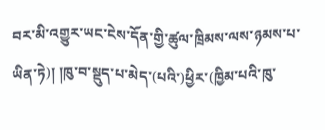བར་མི་འགྱུར་ཡང་ངེས་དོན་གྱི་ཚུལ་ཁྲིམས་ལས་ཉམས་པ་ ཡིན་ཏེ)། །ཁུ་བ་སྡུད་པ་མེད་(པའི་)ཕྱིར་(ཁྱིམ་པའི་ཁུ་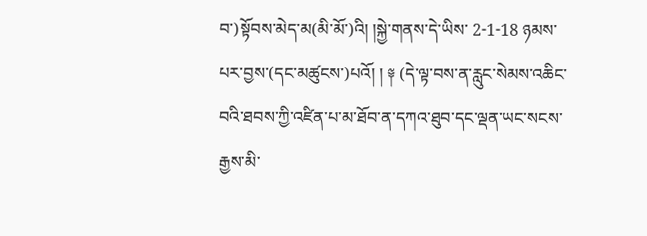བ་)སྟོབས་མེད་མ(མི་མོ་)འི། །སྐྱེ་གནས་དེ་ཡིས་ 2-1-18 ཉམས་པར་བྱས་(དང་མཚུངས་)པའོ། ། ༈ (དེ་ལྟ་བས་ན་རླུང་སེམས་འཆིང་བའི་ཐབས་ཀྱི་འཛིན་པ་མ་ཐོབ་ན་དཀའ་ཐུབ་དང་ལྡན་ཡང་སངས་རྒྱས་མི་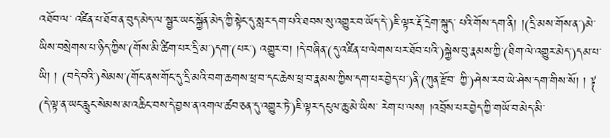འཐོབ་ལ་ འཛིན་པ་ཐོབ་ན་བུད་མེད་ལ་སྦྱར་ཡང་སྐྱོན་མེད་ཀྱི་སྟེང་དུ་སླར་དག་པའི་ཐབས་སུ་འགྱུར་བ་ཡོད་དེ་)ཇི་ལྟར་རྡོ་དྲེག་སྐུད་ པའི་གོས་དག་ནི། །(དྲི་མས་གོས་ན་)མེ་ཡིས་བསྲེགས་པ་ཉིད་ཀྱིས་(གོས་མི་ཚིག་པར་དྲི་མ་)དག་(པར་) འགྱུར་བ། །དེ་བཞིན་(དུ་འཛིན་པ་ལེགས་པར་ཐོབ་པའི་)སྐྱེས་བུ་རྣམས་ཀྱི་(ཐིག་ལེ་འགྱུར་མེད་)དམ་པ་ཡི། ། (བདེ་བའི་)སེམས་(གོང་ནས་གོང་དུ་དྲི་མའི་བག་ཆགས་ཕྲ་བ་དང་ཆེས་ཕྲ་བ་རྣམས་ཀྱིས་དག་པར་བྱེད་པ་)ནི་(ཀུན་རྫོབ་ ཀྱི་)ཤེས་རབ་ཡེ་ཤེས་དག་གིས་སོ། ། ༈ (དེ་ལྟ་ན་ཡང་རླུང་སེམས་མ་འཆིང་བས་དེ་བྱས་ན་འགལ་ཚབ་ཅན་དུ་འགྱུར་ཏེ་)ཇི་ལྟར་དངུལ་ཆུ་མེ་ཡིས་ རེག་པ་ལས། །འབྲོས་པར་བྱེད་ཀྱི་གཡོ་བ་མེད་མི་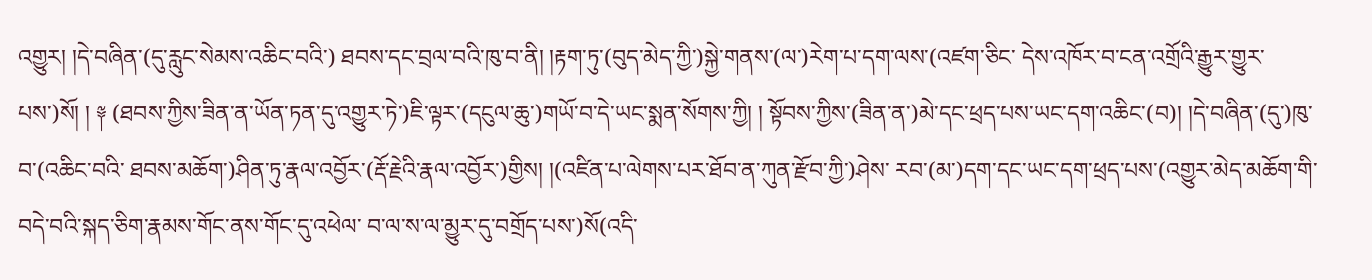འགྱུར། །དེ་བཞིན་(དུ་རླུང་སེམས་འཆིང་བའི་) ཐབས་དང་བྲལ་བའི་ཁུ་བ་ནི། །རྟག་ཏུ་(བུད་མེད་ཀྱི་)སྐྱེ་གནས་(ལ་)རེག་པ་དག་ལས་(འཛག་ཅིང་ དེས་འཁོར་བ་ངན་འགྲོའི་རྒྱུར་གྱུར་པས་)སོ། ། ༈ (ཐབས་ཀྱིས་ཟིན་ན་ཡོན་ཏན་དུ་འགྱུར་ཏེ་)ཇི་ལྟར་(དངུལ་ཆུ་)གཡོ་བ་དེ་ཡང་སྨན་སོགས་ཀྱི། ། སྟོབས་ཀྱིས་(ཟིན་ན་)མེ་དང་ཕྲད་པས་ཡང་དག་འཆིང་(བ)། །དེ་བཞིན་(དུ་)ཁུ་བ་(འཆིང་བའི་ ཐབས་མཆོག་)ཤིན་ཏུ་རྣལ་འབྱོར་(རྡོ་རྗེའི་རྣལ་འབྱོར་)གྱིས། །(འཛིན་པ་ལེགས་པར་ཐོབ་ན་ཀུན་རྫོབ་ཀྱི་)ཤེས་ རབ་(མ་)དག་དང་ཡང་དག་ཕྲད་པས་(འགྱུར་མེད་མཆོག་གི་བདེ་བའི་སྐད་ཅིག་རྣམས་གོང་ནས་གོང་དུ་འཕེལ་ བ་ལ་ས་ལ་མྱུར་དུ་བགྲོད་པས་)སོ(འདི་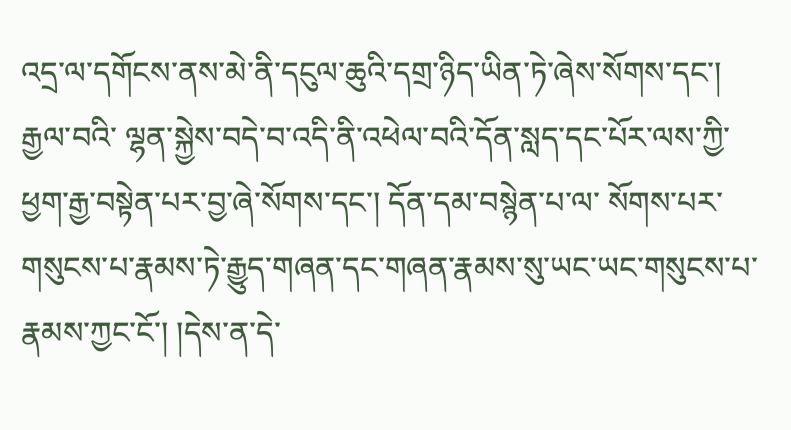འདྲ་ལ་དགོངས་ནས་མེ་ནི་དངུལ་ཆུའི་དགྲ་ཉིད་ཡིན་ཏེ་ཞེས་སོགས་དང་། རྒྱལ་བའི་ ལྷན་སྐྱེས་བདེ་བ་འདི་ནི་འཕེལ་བའི་དོན་སླད་དང་པོར་ལས་ཀྱི་ཕྱག་རྒྱ་བསྟེན་པར་བྱ་ཞེ་སོགས་དང་། དོན་དམ་བསྙེན་པ་ལ་ སོགས་པར་གསུངས་པ་རྣམས་ཏེ་རྒྱུད་གཞན་དང་གཞན་རྣམས་སུ་ཡང་ཡང་གསུངས་པ་རྣམས་ཀྱང་ངོ་། །དེས་ན་དེ་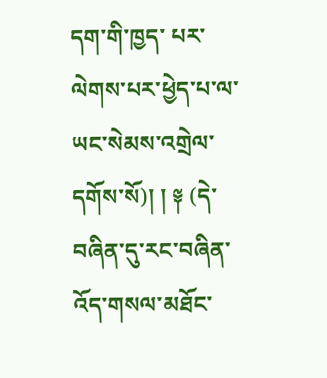དག་གི་ཁྱད་ པར་ལེགས་པར་ཕྱེད་པ་ལ་ཡང་སེམས་འགྲེལ་དགོས་སོ)། ། ༈ (དེ་བཞིན་དུ་རང་བཞིན་འོད་གསལ་མཐོང་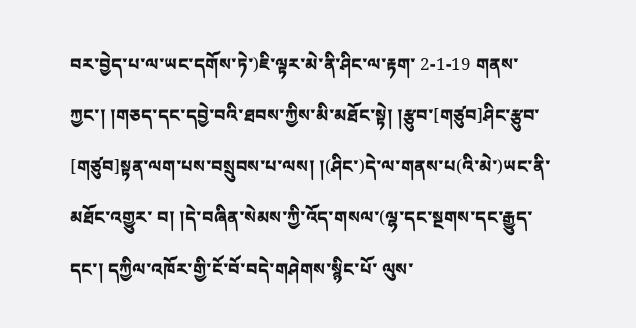བར་བྱེད་པ་ལ་ཡང་དགོས་ཏེ་)ཇི་ལྟར་མེ་ནི་ཤིང་ལ་རྟག་ 2-1-19 གནས་ཀྱང་། །གཅད་དང་དབྱེ་བའི་ཐབས་ཀྱིས་མི་མཐོང་སྟེ། །རྩུབ་[གཙུབ]ཤིང་རྩུབ་ [གཙུབ]སྟན་ལག་པས་བསྲུབས་པ་ལས། །(ཤིང་)དེ་ལ་གནས་པ(འི་མེ་)ཡང་ནི་མཐོང་འགྱུར་ བ། །དེ་བཞིན་སེམས་ཀྱི་འོད་གསལ་(ལྷ་དང་སྔགས་དང་རྒྱུད་དང་། དཀྱིལ་འཁོར་གྱི་ངོ་བོ་བདེ་གཤེགས་སྙིང་པོ་ ལུས་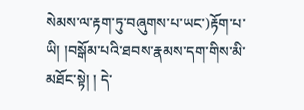སེམས་ལ་རྟག་ཏུ་བཞུགས་པ་ཡང་)རྟོག་པ་ཡི། །བསྒོམ་པའི་ཐབས་རྣམས་དག་གིས་མི་མཐོང་སྟེ། ། དེ་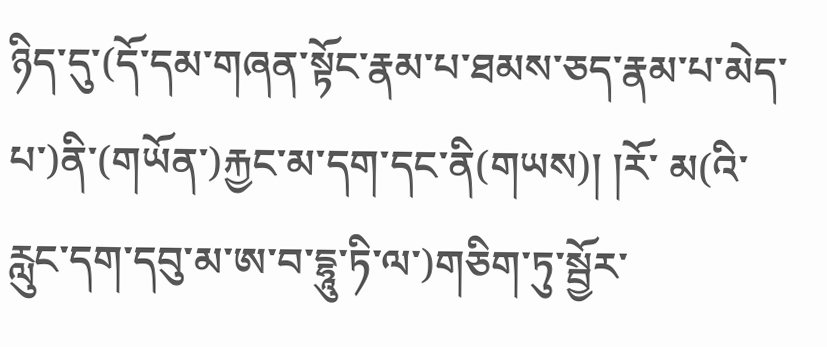ཉིད་དུ་(དོ་དམ་གཞན་སྟོང་རྣམ་པ་ཐམས་ཅད་རྣམ་པ་མེད་པ་)ནི་(གཡོན་)རྐྱང་མ་དག་དང་ནི(གཡས)། །རོ་ མ(འི་རླུང་དག་དབུ་མ་ཨ་བ་དྷཱུ་ཏི་ལ་)གཅིག་ཏུ་སྦྱོར་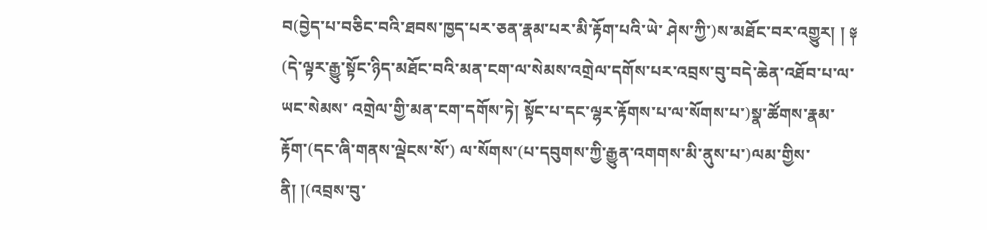བ(བྱེད་པ་བཅིང་བའི་ཐབས་ཁྱད་པར་ཅན་རྣམ་པར་མི་རྟོག་པའི་ཡེ་ ཤེས་ཀྱི་)ས་མཐོང་བར་འགྱུར། ། ༈ (དེ་ལྟར་རྒྱུ་སྟོང་ཉིད་མཐོང་བའི་མན་ངག་ལ་སེམས་འགྲེལ་དགོས་པར་འབྲས་བུ་བདེ་ཆེན་འཐོབ་པ་ལ་ཡང་སེམས་ འགྲེལ་གྱི་མན་ངག་དགོས་ཏེ། སྟོང་པ་དང་ལྷར་རྟོགས་པ་ལ་སོགས་པ་)སྣ་ཚོགས་རྣམ་རྟོག་(དང་ཞི་གནས་ལྡེངས་སོ་) ལ་སོགས་(པ་དབུགས་ཀྱི་རྒྱུན་འགགས་མི་ནུས་པ་)ལམ་གྱིས་ནི། །(འབྲས་བུ་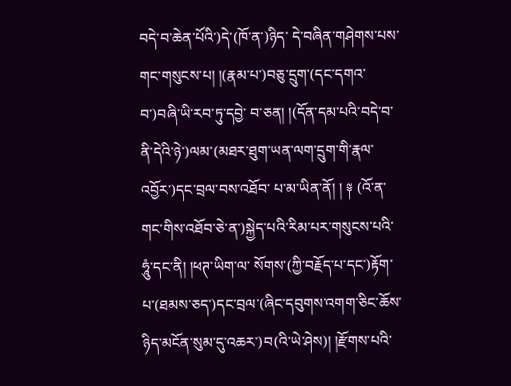བདེ་བ་ཆེན་པོའི་)དེ་(ཁོ་ན་)ཉིད་ དེ་བཞིན་གཤེགས་པས་གང་གསུངས་པ། །(རྣམ་པ་)བཅུ་དྲུག་(དང་དགའ་བ་)བཞི་ཡི་རབ་ཏུ་དབྱེ་ བ་ཅན། །(དོན་དམ་པའི་བདེ་བ་ནི་དེའི་ཉེ་)ལམ་(མཐར་ཐུག་ཡན་ལག་དྲུག་གི་རྣལ་འབྱོར་)དང་བྲལ་བས་འཐོབ་ པ་མ་ཡིན་ནོ། ། ༈ (འོ་ན་གང་གིས་འཐོབ་ཅེ་ན་)སྐྱེད་པའི་རིམ་པར་གསུངས་པའི་ཧཱུཾ་དང་ནི། །ཕཊ་ཡིག་ལ་ སོགས་(ཀྱི་བརྗོད་པ་དང་)རྟོག་པ་(ཐམས་ཅད་)དང་བྲལ་(ཞིང་དབུགས་འགག་ཅིང་ཆོས་ཉིད་མངོན་སུམ་དུ་འཆར་)བ(འི་ཡེ་ཤེས)། །རྫོགས་པའི་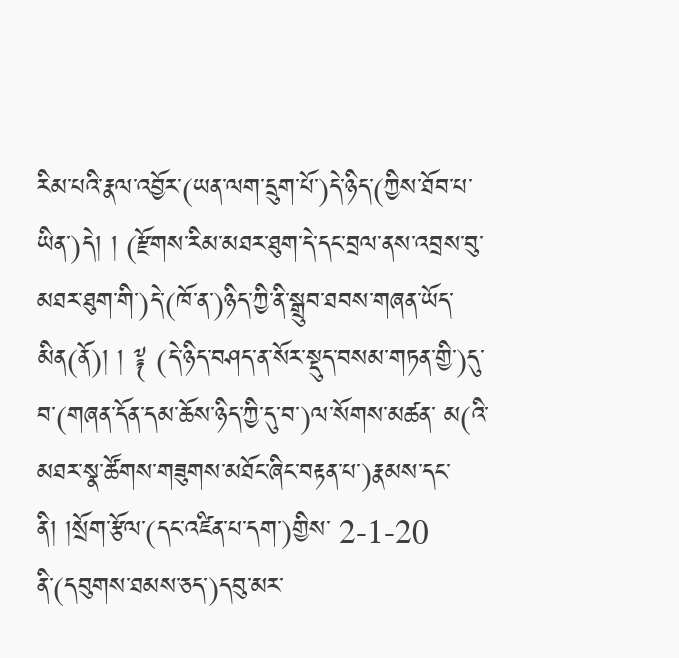རིམ་པའི་རྣལ་འབྱོར་(ཡན་ལག་དྲུག་པོ་)དེ་ཉིད་(ཀྱིས་ཐོབ་པ་ཡིན་)དེ། ། (རྫོགས་རིམ་མཐར་ཐུག་དེ་དང་བྲལ་ནས་འབྲས་བུ་མཐར་ཐུག་གི་)དེ་(ཁོ་ན་)ཉིད་ཀྱི་ནི་སྒྲུབ་ཐབས་གཞན་ཡོད་ མིན(ནོ)། ། ༈ (དེ་ཉིད་བཤད་ན་སོར་སྡུད་བསམ་གཏན་གྱི་)དུ་བ་(གཞན་དོན་དམ་ཆོས་ཉིད་ཀྱི་དུ་བ་)ལ་སོགས་མཚན་ མ(འི་མཐར་སྣ་ཚོགས་གཟུགས་མཐོང་ཞིང་བརྟན་པ་)རྣམས་དང་ནི། །སྲོག་རྩོལ་(དང་འཛིན་པ་དག་)གྱིས་ 2-1-20 ནི་(དབུགས་ཐམས་ཅད་)དབུ་མར་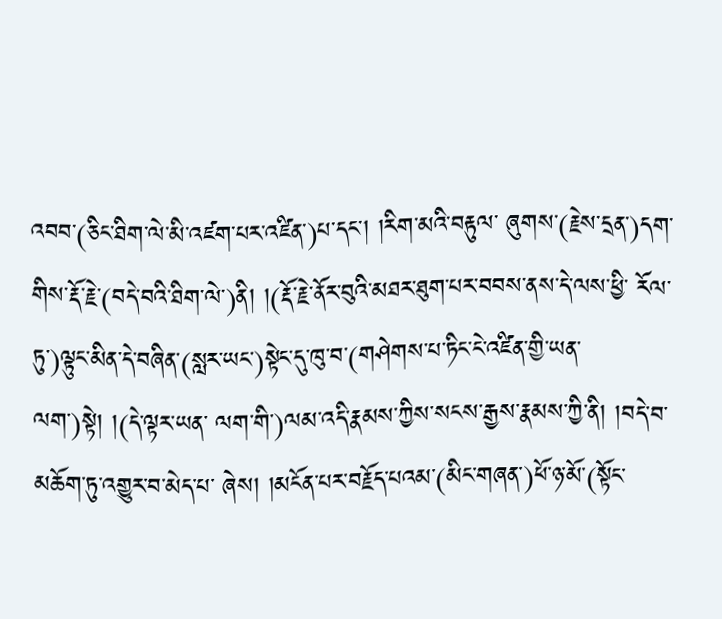འབབ་(ཅིང་ཐིག་ལེ་མི་འཛག་པར་འཛིན་)པ་དང་། །རིག་མའི་བརྟུལ་ ཞུགས་(རྗེས་དྲན་)དག་གིས་རྡོ་རྗེ་(བདེ་བའི་ཐིག་ལེ་)ནི། །(རྡོ་རྗེ་ནོར་བུའི་མཐར་ཐུག་པར་བབས་ནས་དེ་ལས་ཕྱི་ རོལ་ཏུ་)ལྟུང་མིན་དེ་བཞིན་(སླར་ཡང་)སྟེང་དུ་ཁུ་བ་(གཤེགས་པ་ཏིང་ངེ་འཛིན་གྱི་ཡན་ལག་)སྟེ། །(དེ་ལྟར་ཡན་ ལག་གི་)ལམ་འདི་རྣམས་ཀྱིས་སངས་རྒྱས་རྣམས་ཀྱི་ནི། །བདེ་བ་མཆོག་ཏུ་འགྱུར་བ་མེད་པ་ ཞེས། །མངོན་པར་བརྗོད་པའམ་(མིང་གཞན་)ཕོ་ཉ་མོ་(སྟོང་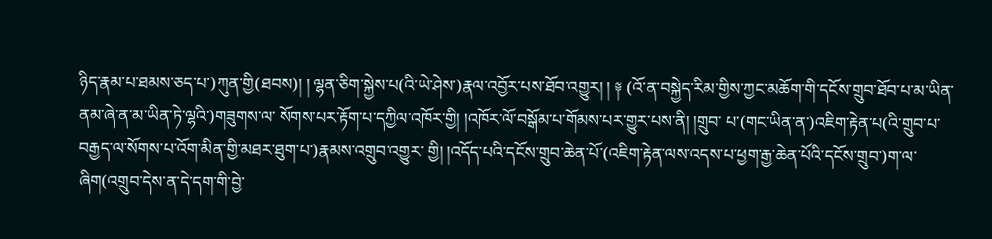ཉིད་རྣམ་པ་ཐམས་ཅད་པ་)ཀུན་གྱི(ཐབས)། ། ལྷན་ཅིག་སྐྱེས་པ(འི་ཡེ་ཤེས་)རྣལ་འབྱོར་པས་ཐོབ་འགྱུར། ། ༈ (འོ་ན་བསྐྱེད་རིམ་གྱིས་ཀྱང་མཆོག་གི་དངོས་གྲུབ་ཐོབ་པ་མ་ཡིན་ནམ་ཞེ་ན་མ་ཡིན་ཏེ་ལྷའི་)གཟུགས་ལ་ སོགས་པར་རྟོག་པ་དཀྱིལ་འཁོར་གྱི། །འཁོར་ལོ་བསྒོམ་པ་གོམས་པར་གྱུར་པས་ནི། །གྲུབ་ པ་(གང་ཡིན་ན་)འཇིག་རྟེན་པ(འི་གྲུབ་པ་བརྒྱད་ལ་སོགས་པ་འོག་མིན་གྱི་མཐར་ཐུག་པ་)རྣམས་འགྲུབ་འགྱུར་ གྱི། །འདོད་པའི་དངོས་གྲུབ་ཆེན་པོ་(འཇིག་རྟེན་ལས་འདས་པ་ཕྱག་རྒྱ་ཆེན་པོའི་དངོས་གྲུབ་)ག་ལ་ ཞིག(འགྲུབ་དེས་ན་དེ་དག་གི་བྱེ་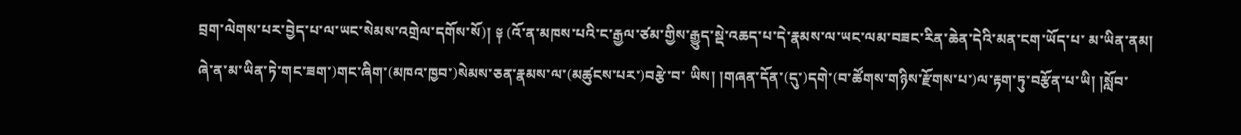བྲག་ལེགས་པར་བྱེད་པ་ལ་ཡང་སེམས་འགྲེལ་དགོས་སོ)། ༈ (འོ་ན་མཁས་པའི་ང་རྒྱལ་ཙམ་གྱིས་རྒྱུད་སྡེ་འཆད་པ་དེ་རྣམས་ལ་ཡང་ལམ་བཟང་རིན་ཆེན་དེའི་མན་ངག་ཡོད་པ་ མ་ཡིན་ནམ། ཞེ་ན་མ་ཡིན་ཏེ་གང་ཟག་)གང་ཞིག་(མཁའ་ཁྱབ་)སེམས་ཅན་རྣམས་ལ་(མཚུངས་པར་)བརྩེ་བ་ ཡིས། །གཞན་དོན་(དུ་)དགེ་(བ་ཚོགས་གཉིས་རྫོགས་པ་)ལ་རྟག་ཏུ་བརྩོན་པ་ཡི། །སློབ་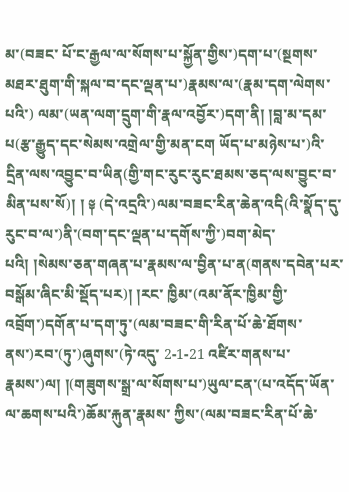མ་(བཟང་ པོ་ང་རྒྱལ་ལ་སོགས་པ་སྐྱོན་གྱིས་)དག་པ་(སྔགས་མཐར་ཐུག་གི་སྐལ་བ་དང་ལྡན་པ་)རྣམས་ལ་(རྣམ་དག་ལེགས་པའི་) ལམ་(ཡན་ལག་དྲུག་གི་རྣལ་འབྱོར་)དག་ནི། །བླ་མ་དམ་པ(རྩ་རྒྱུད་དང་སེམས་འགྲེལ་གྱི་མན་ངག ཡོད་པ་མཉེས་པ་)འི་དྲིན་ལས་འབྱུང་བ་ཡིན(གྱི་གང་རུང་རུང་ཐམས་ཅད་ལས་བྱུང་བ་མིན་པས་སོ)། ། ༈ (དེ་འདྲའི་)ལམ་བཟང་རིན་ཆེན་འདི(འི་སྣོད་དུ་རུང་བ་ལ་)ནི་(བག་དང་ལྡན་པ་དགོས་ཀྱི་)བག་མེད་ པའི། །སེམས་ཅན་གཞན་པ་རྣམས་ལ་བྱིན་པ་ན(གནས་དབེན་པར་བསྒོམ་ཞིང་མི་སྡོད་པར)། །རང་ ཁྱིམ་(འམ་ནོར་ཁྱིམ་གྱི་འབྲོག་)དགོན་པ་དག་ཏུ་(ལམ་བཟང་གི་རིན་པོ་ཆེ་ཐོགས་ནས་)རབ་(ཏུ་)ཞུགས་(ཏེ་འདུ་ 2-1-21 འཛིར་གནས་པ་རྣམས་)ལ། །(གཟུགས་སྒྲ་ལ་སོགས་པ་)ཡུལ་ངན་(པ་འདོད་ཡོན་ལ་ཆགས་པའི་)ཆོམ་རྐུན་རྣམས་ ཀྱིས་(ལམ་བཟང་རིན་པོ་ཆེ་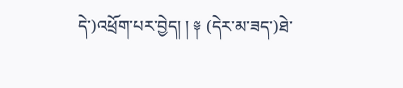དེ་)འཕྲོག་པར་བྱེད། ། ༈ (དེར་མ་ཟད་)ཐེ་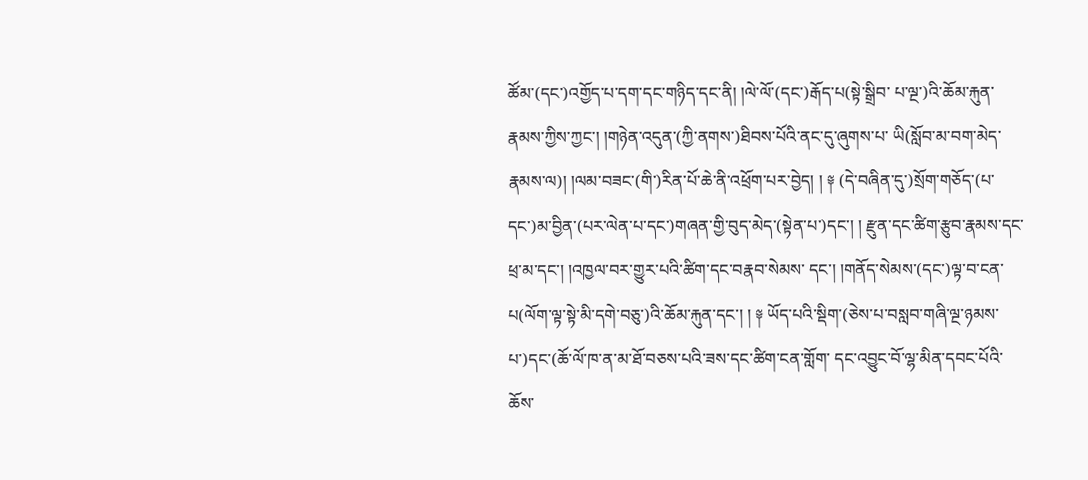ཚོམ་(དང་)འགྱོད་པ་དག་དང་གཉིད་དང་ནི། །ལེ་ལོ་(དང་)རྒོད་པ(སྟེ་སྒྲིབ་ པ་ལྔ་)འི་ཆོམ་རྐུན་རྣམས་ཀྱིས་ཀྱང་། །གཉེན་འདུན་(ཀྱི་ནགས་)ཐིབས་པོའི་ནང་དུ་ཞུགས་པ་ ཡི(སློབ་མ་བག་མེད་རྣམས་ལ)། །ལམ་བཟང་(གི་)རིན་པོ་ཆེ་ནི་འཕྲོག་པར་བྱེད། ། ༈ (དེ་བཞིན་དུ་)སྲོག་གཅོད་(པ་དང་)མ་བྱིན་(པར་ལེན་པ་དང་)གཞན་གྱི་བུད་མེད་(སྟེན་པ་)དང་། ། རྫུན་དང་ཚིག་རྩུབ་རྣམས་དང་ཕྲ་མ་དང་། །འཁྱལ་བར་གྱུར་པའི་ཚིག་དང་བརྣབ་སེམས་ དང་། །གནོད་སེམས་(དང་)ལྟ་བ་ངན་པ(ལོག་ལྟ་སྟེ་མི་དགེ་བཅུ་)འི་ཆོམ་རྐུན་དང་། ། ༈ ཡོད་པའི་སྡིག་(ཅེས་པ་བསླབ་གཞི་ལྔ་ཉམས་པ་)དང་(ཆོ་ལོ་ཁ་ན་མ་ཐོ་བཅས་པའི་ཟས་དང་ཚིག་ངན་གློག་ དང་འབྱུང་བོ་ལྷ་མིན་དབང་པོའི་ཆོས་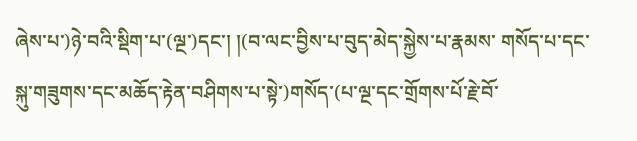ཞེས་པ་)ཉེ་བའི་སྡིག་པ་(ལྔ་)དང་། །(བ་ལང་བྱིས་པ་བུད་མེད་སྐྱེས་པ་རྣམས་ གསོད་པ་དང་སྐུ་གཟུགས་དང་མཆོད་རྟེན་བཤིགས་པ་སྟེ་)གསོད་(པ་ལྔ་དང་གྲོགས་པོ་རྗེ་བོ་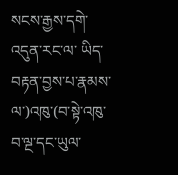སངས་རྒྱས་དགེ་འདུན་རང་ལ་ ཡིད་བརྟན་བྱས་པ་རྣམས་ལ་)འཁུ་(བ་སྟེ་འཁུ་བ་ལྔ་དང་ཡུལ་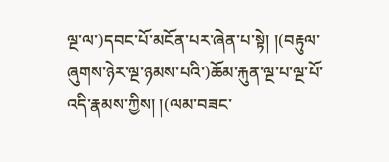ལྔ་ལ་)དབང་པོ་མངོན་པར་ཞེན་པ་སྟེ། །(བརྟུལ་ ཞུགས་ཉེར་ལྔ་ཉམས་པའི་)ཆོམ་རྐུན་ལྔ་པ་ལྔ་པོ་འདི་རྣམས་ཀྱིས། །(ལམ་བཟང་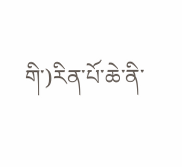གི་)རིན་པོ་ཆེ་ནི་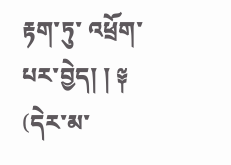རྟག་ཏུ་ འཕྲོག་པར་བྱེད། ། ༈ (དེར་མ་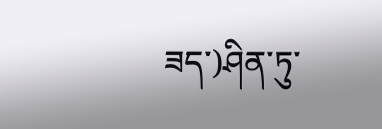ཟད་)ཤིན་ཏུ་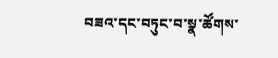བཟའ་དང་བཏུང་བ་སྣ་ཚོགས་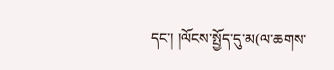དང་། །ལོངས་སྤྱོད་དུ་མ(ལ་ཆགས་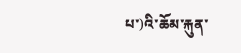པ་)འི་ཆོམ་རྐུན་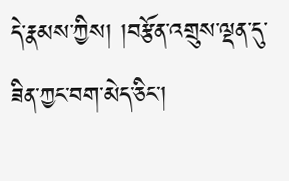དེ་རྣམས་ཀྱིས། །བརྩོན་འགྲུས་ལྡན་དུ་ཟིན་ཀྱང་བག་མེད་ཅིང་།